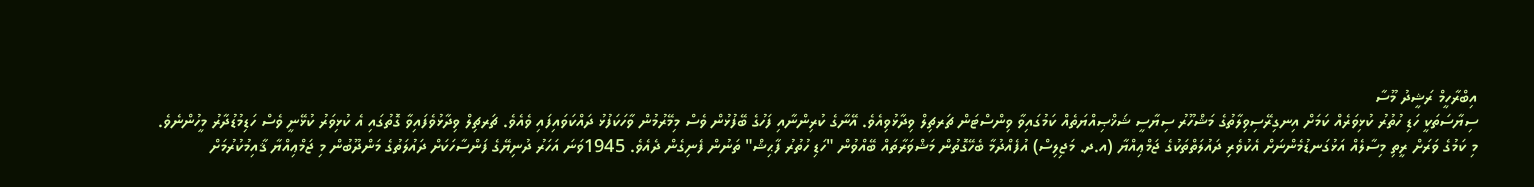އިބްރާހީމް ރަޝީދު މޫސާ
ސިޔާސަތަކީ ހަޑި ހުތުރު ކުޅިވަރެއް ކަމަށް އިނގިރޭސިވިލާތުގެ މަޝްހޫރު ސިޔާސީ ޝަޚްޞިއްޔަތެއް ކަމުގައިވާ ވިންސްޓަން ޗަރޗިލް ވިދާޅުވިއެވެ. އޭނާގެ ކުރިންނާއި ފަހުގެ ބޭފުޅުން ވެސް މިމޭރުމުން ވާހަކަފުޅު ދައްކަވައިފައި ވެއެވެ. ޗަރޗިލް ވިދާޅުވެފައިވާ ގޮތުގައި އެ ކުޅިވަރު ކުޅޭނީ ވެސް ހަޑިމުޑުދާރު މީހުންނެވެ.
މި ކަމުގެ ވަރަށް ރީތި މިސާލެއް އަޅުގަނޑުމެންނަށް އެކުވެރި ދައުލަތްތަކުގެ ޖަމްޢިއްޔާ (އ.ދ. މަޖިލިސް) އުފެއްދުމާ ބެހޭގޮތުން މަޝްވަރާތައް ބޭއްވުން "ހަޑި ހުތުރު ފާޙިޝް" ތަނުން ފެނިގެން ދެއެވެ. 1945ވަނަ އަހަރު ދުނިޔޭގެ ފަންސާހަކަށް ދައުލަތުގެ މަންދޫބުން މި ޖަމްޢިއްޔާ ޤާއިމުކުރުމަށް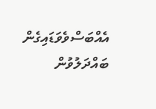އެއްބަސްވެވަޑައިގެން ބައްދަލުވުން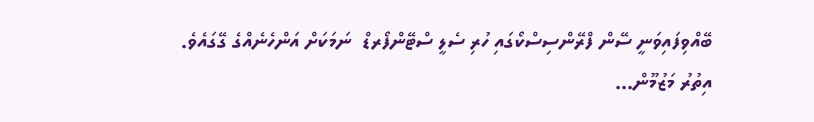ބޭއްވިފައިވަނީ ސޭން ފްރޭންސިސްކޯގައި ހުރި ސެލީ ސްޓޭންފޯރޑް  ނަމަކަށް އަންހެނެއްގެ ގޭގައެވެ.
އިތުރު މަޒުމޫން...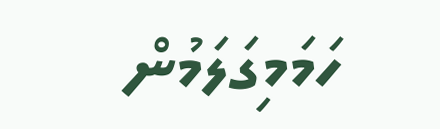ހަމަމިގަލަމުން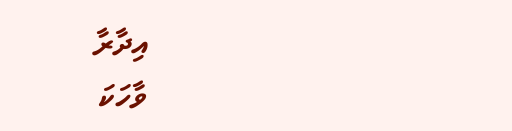އިދާރާ
ވާހަކަ